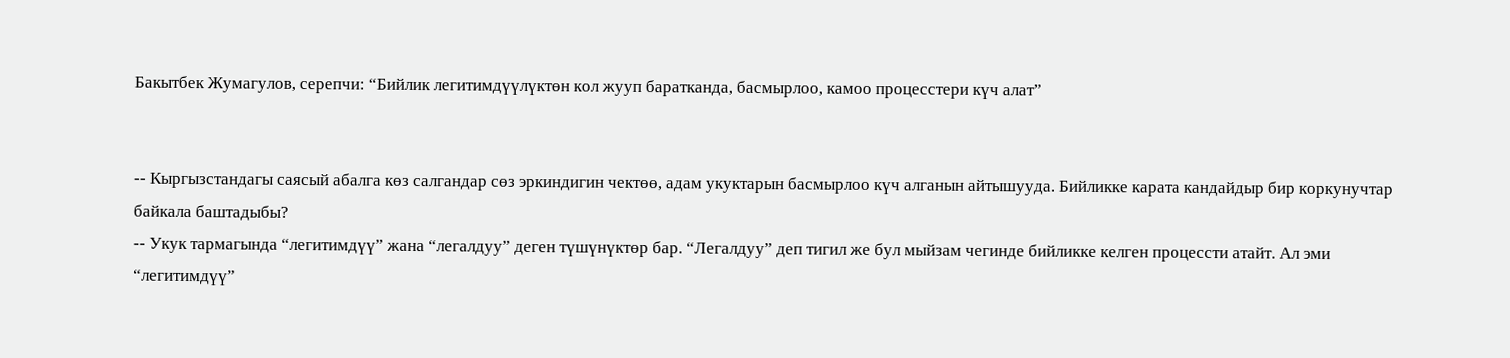Бакытбек Жумагулов, серепчи: “Бийлик легитимдүүлүктөн кол жууп баратканда, басмырлоо, камоо процесстери күч алат”


-- Кыргызстандагы саясый абалга көз салгандар сөз эркиндигин чектөө, адам укуктарын басмырлоо күч алганын айтышууда. Бийликке карата кандайдыр бир коркунучтар байкала баштадыбы?
-- Укук тармагында “легитимдүү” жана “легалдуу” деген түшүнүктөр бар. “Легалдуу” деп тигил же бул мыйзам чегинде бийликке келген процессти атайт. Ал эми “легитимдүү”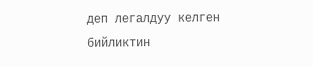деп легалдуу келген бийликтин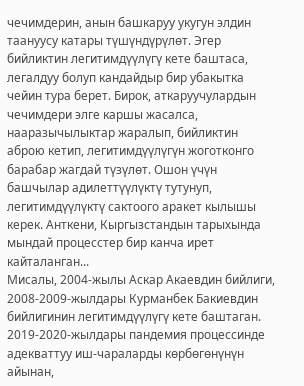чечимдерин, анын башкаруу укугун элдин таануусу катары түшүндүрүлөт. Эгер бийликтин легитимдүүлүгү кете баштаса, легалдуу болуп кандайдыр бир убакытка чейин тура берет. Бирок, аткаруучулардын чечимдери элге каршы жасалса, нааразычылыктар жаралып, бийликтин аброю кетип, легитимдүүлүгүн жоготконго барабар жагдай түзүлөт. Ошон үчүн башчылар адилеттүүлүктү тутунуп, легитимдүүлүктү сактоого аракет кылышы керек. Анткени, Кыргызстандын тарыхында мындай процесстер бир канча ирет кайталанган...
Мисалы, 2004-жылы Аскар Акаевдин бийлиги, 2008-2009-жылдары Курманбек Бакиевдин бийлигинин легитимдүүлүгү кете баштаган. 2019-2020-жылдары пандемия процессинде адекваттуу иш-чараларды көрбөгөнүнүн айынан,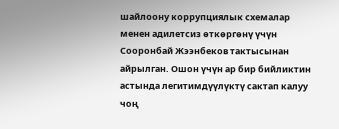шайлоону коррупциялык схемалар менен адилетсиз өткөргөнү үчүн Сооронбай Жээнбеков тактысынан айрылган. Ошон үчүн ар бир бийликтин астында легитимдүүлүктү сактап калуу чоң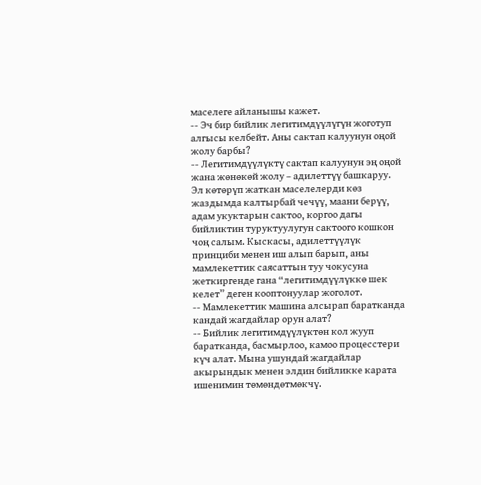маселеге айланышы кажет.
-- Эч бир бийлик легитимдүүлүгүн жоготуп алгысы келбейт. Аны сактап калуунун оңой жолу барбы?
-- Легитимдүүлүктү сактап калуунун эң оңой жана жөнөкөй жолу – адилеттүү башкаруу. Эл көтөрүп жаткан маселелерди көз жаздымда калтырбай чечүү, маани берүү, адам укуктарын сактоо, коргоо дагы бийликтин туруктуулугун сактоого кошкон чоң салым. Кыскасы, адилеттүүлүк принциби менен иш алып барып, аны мамлекеттик саясаттын туу чокусуна жеткиргенде гана “легитимдүүлүккө шек келет” деген кооптонуулар жоголот.
-- Мамлекеттик машина алсырап баратканда кандай жагдайлар орун алат?
-- Бийлик легитимдүүлүктөн кол жууп баратканда, басмырлоо, камоо процесстери күч алат. Мына ушундай жагдайлар акырындык менен элдин бийликке карата ишенимин төмөндөтмөкчү.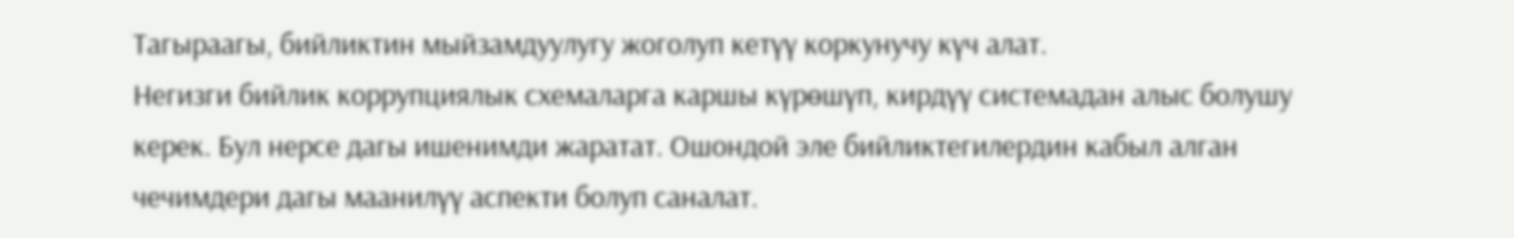Тагыраагы, бийликтин мыйзамдуулугу жоголуп кетүү коркунучу күч алат.
Негизги бийлик коррупциялык схемаларга каршы күрөшүп, кирдүү системадан алыс болушу керек. Бул нерсе дагы ишенимди жаратат. Ошондой эле бийликтегилердин кабыл алган чечимдери дагы маанилүү аспекти болуп саналат.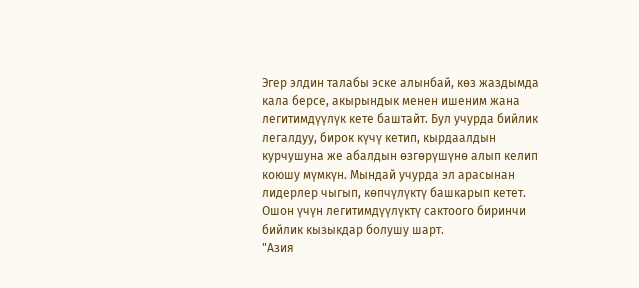Эгер элдин талабы эске алынбай, көз жаздымда кала берсе, акырындык менен ишеним жана легитимдүүлүк кете баштайт. Бул учурда бийлик легалдуу, бирок күчү кетип, кырдаалдын курчушуна же абалдын өзгөрүшүнө алып келип коюшу мүмкүн. Мындай учурда эл арасынан лидерлер чыгып, көпчүлүктү башкарып кетет. Ошон үчүн легитимдүүлүктү сактоого биринчи бийлик кызыкдар болушу шарт.
"Азия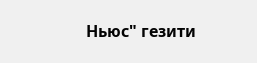Ньюс" гезити